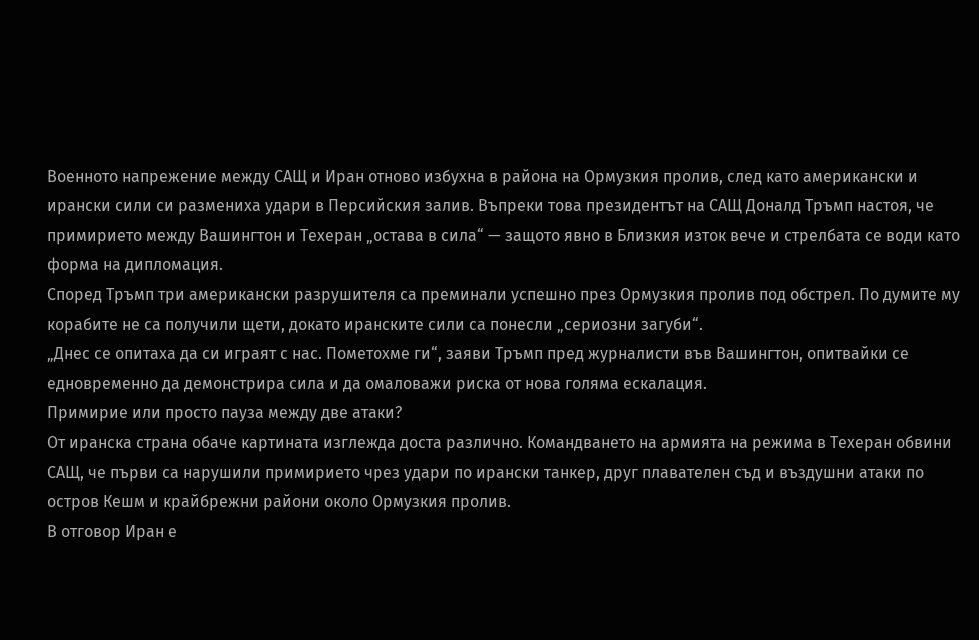Военното напрежение между САЩ и Иран отново избухна в района на Ормузкия пролив, след като американски и ирански сили си размениха удари в Персийския залив. Въпреки това президентът на САЩ Доналд Тръмп настоя, че примирието между Вашингтон и Техеран „остава в сила“ — защото явно в Близкия изток вече и стрелбата се води като форма на дипломация.
Според Тръмп три американски разрушителя са преминали успешно през Ормузкия пролив под обстрел. По думите му корабите не са получили щети, докато иранските сили са понесли „сериозни загуби“.
„Днес се опитаха да си играят с нас. Пометохме ги“, заяви Тръмп пред журналисти във Вашингтон, опитвайки се едновременно да демонстрира сила и да омаловажи риска от нова голяма ескалация.
Примириe или просто пауза между две атаки?
От иранска страна обаче картината изглежда доста различно. Командването на армията на режима в Техеран обвини САЩ, че първи са нарушили примирието чрез удари по ирански танкер, друг плавателен съд и въздушни атаки по остров Кешм и крайбрежни райони около Ормузкия пролив.
В отговор Иран е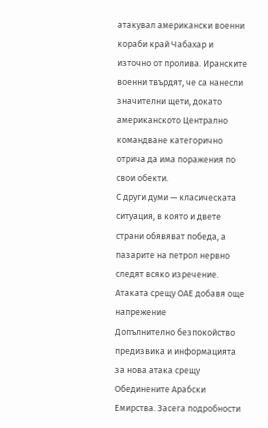атакувал американски военни кораби край Чабахар и източно от пролива. Иранските военни твърдят, че са нанесли значителни щети, докато американското Централно командване категорично отрича да има поражения по свои обекти.
С други думи — класическата ситуация, в която и двете страни обявяват победа, а пазарите на петрол нервно следят всяко изречение.
Атаката срещу ОАЕ добавя още напрежение
Допълнително безпокойство предизвика и информацията за нова атака срещу Обединените Арабски Емирства. Засега подробности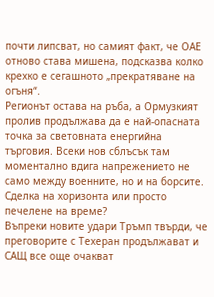почти липсват, но самият факт, че ОАЕ отново става мишена, подсказва колко крехко е сегашното „прекратяване на огъня“.
Регионът остава на ръба, а Ормузкият пролив продължава да е най-опасната точка за световната енергийна търговия. Всеки нов сблъсък там моментално вдига напрежението не само между военните, но и на борсите.
Сделка на хоризонта или просто печелене на време?
Въпреки новите удари Тръмп твърди, че преговорите с Техеран продължават и САЩ все още очакват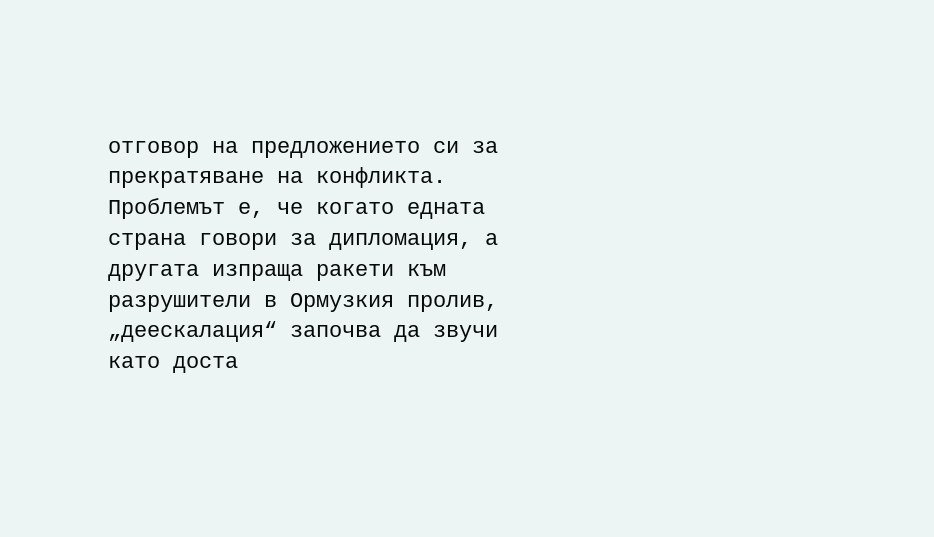отговор на предложението си за прекратяване на конфликта.
Проблемът е, че когато едната страна говори за дипломация, а другата изпраща ракети към разрушители в Ормузкия пролив, „деескалация“ започва да звучи като доста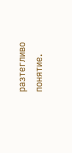разтегливо понятие.